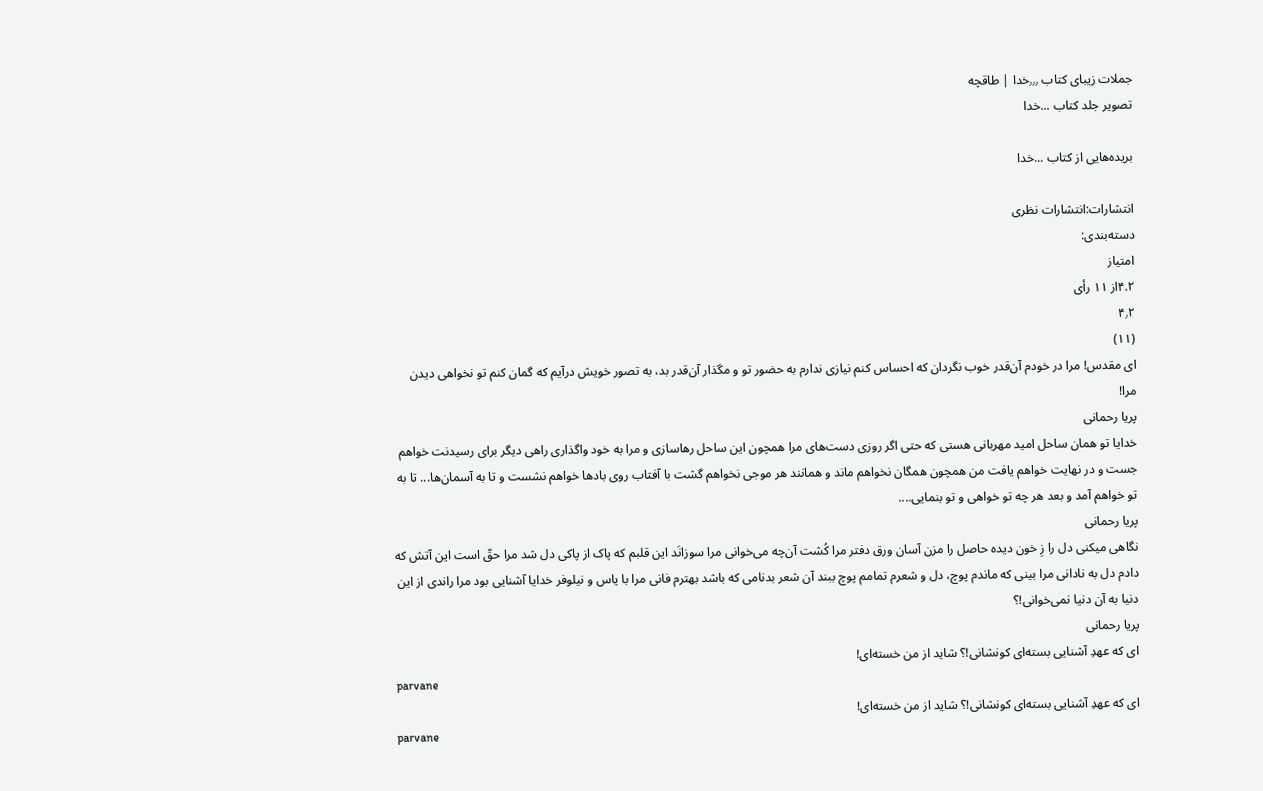جملات زیبای کتاب ٫٫٫خدا | طاقچه
تصویر جلد کتاب ...خدا

بریده‌هایی از کتاب ...خدا

انتشارات:انتشارات نظری
دسته‌بندی:
امتیاز
۴.۲از ۱۱ رأی
۴٫۲
(۱۱)
ای مقدس! مرا در خودم آن‌قدر خوب نگردان که احساس کنم نیازی ندارم به حضور تو و مگذار آن‌قدر بد، به تصور خویش درآیم که گمان کنم تو نخواهی دیدن مرا!
پریا رحمانی
خدایا تو همان ساحل امید مهربانی هستی که حتی اگر روزی دست‌های مرا همچون این ساحل رهاسازی و مرا به خود واگذاری راهی دیگر برای رسیدنت خواهم جست و در نهایت خواهم یافت من همچون همگان نخواهم ماند و همانند هر موجی نخواهم گشت با آفتاب روی بادها خواهم نشست و تا به آسمان‌ها... تا به تو خواهم آمد و بعد هر چه تو خواهی و تو بنمایی....
پریا رحمانی
نگاهی میکنی دل را زِ خون دیده حاصل را مزن آسان ورق دفتر مرا کُشت آن‌چه می‌خوانی مرا سوزانَد این قلبم که پاک از پاکی دل شد مرا حقّ است این آتش که دادم دل به نادانی مرا بینی که ماندم پوچ، دل و شعرم تمامم پوچ ببند آن شعر بدنامی که باشد بهترم فانی مرا با یاس و نیلوفر خدایا آشنایی بود مرا راندی از این دنیا به آن دنیا نمی‌خوانی!؟
پریا رحمانی
ای که عهدِ آشنایی بسته‌ای کونشانی!؟ شاید از من خسته‌ای!
parvane
ای که عهدِ آشنایی بسته‌ای کونشانی!؟ شاید از من خسته‌ای!
parvane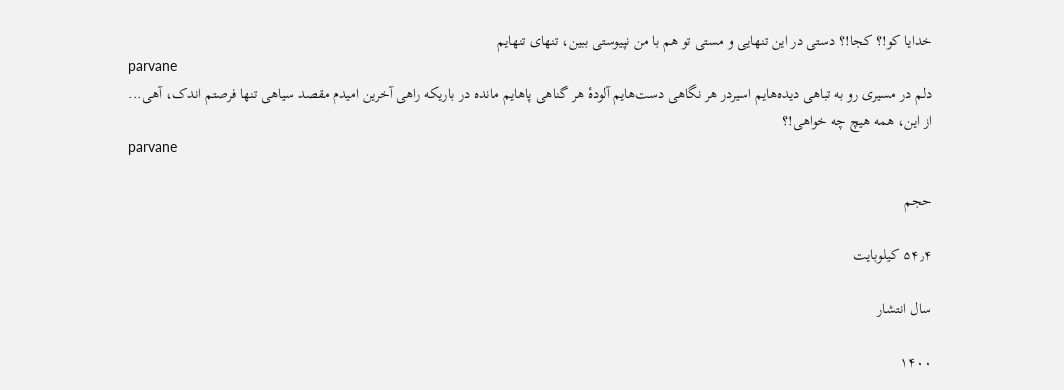خدایا کو!؟ کجا!؟ دستی در این تنهایی و مستی تو هم با من نپیوستی ببین، تنهای تنهایم
parvane
دلم در مسیری رو به تباهی دیده‌هایم اسیردر هر نگاهی دست‌هایم آلودهٔ هر گناهی پاهایم مانده در باریکه راهی آخرین امیدم مقصد سیاهی تنها فرصتم اندک، آهی... از این، همه هیچ چه خواهی!؟
parvane

حجم

۵۴٫۴ کیلوبایت

سال انتشار

۱۴۰۰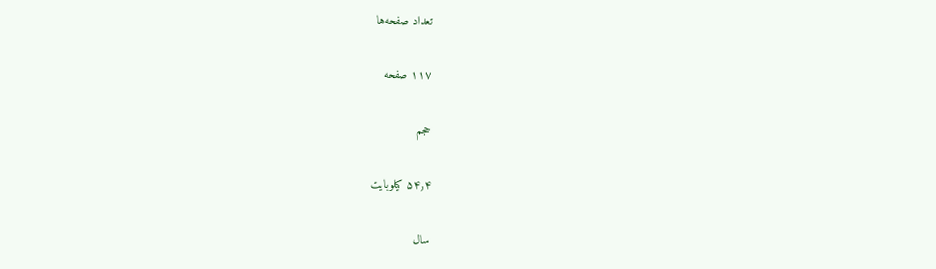تعداد صفحه‌ها

۱۱۷ صفحه

حجم

۵۴٫۴ کیلوبایت

سال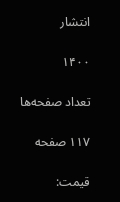انتشار

۱۴۰۰

تعداد صفحه‌ها

۱۱۷ صفحه

قیمت: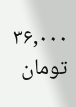۳۶,۰۰۰
تومان